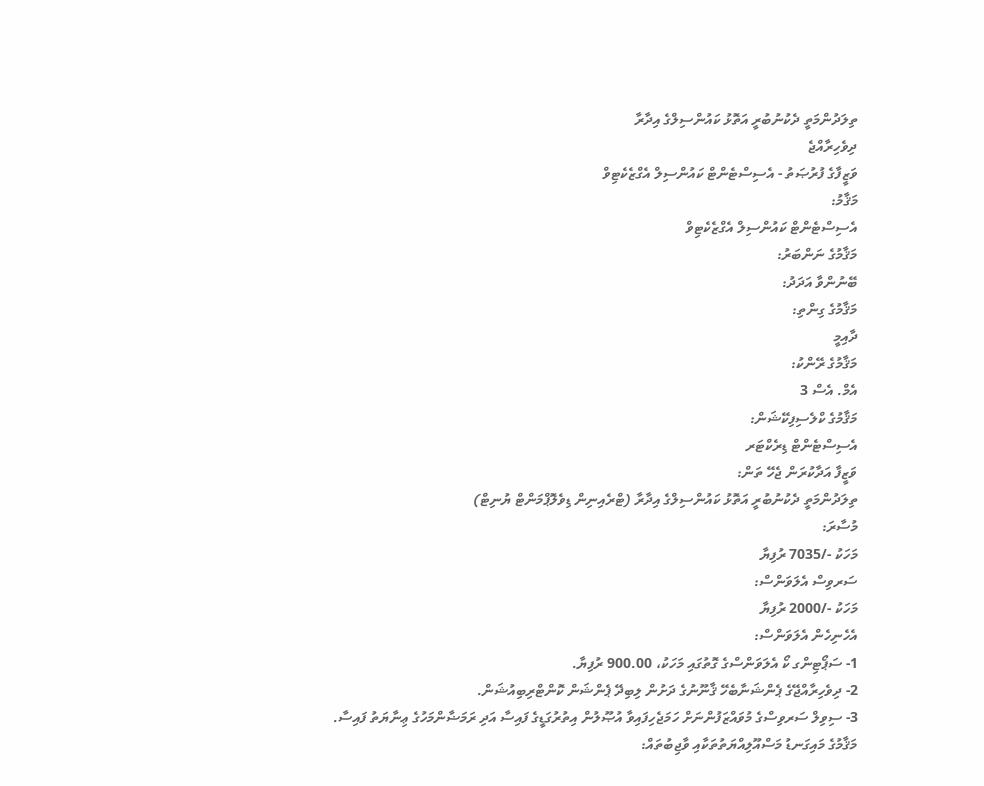ތިލަދުންމަތީ ދެކުނުބުރީ އަތޮޅު ކައުންސިލްގެ އިދާރާ
ދިވެހިރާއްޖެ
ވަޒީފާގެ ފުރުޞަތު - އެސިސްޓެންޓް ކައުންސިލް އެގްޒެކެޓިވް
މަޤާމު:
އެސިސްޓެންޓް ކައުންސިލް އެގްޒެކެޓިވް
މަޤާމުގެ ނަންބަރު:
ބޭނުންވާ އަދަދު:
މަޤާމުގެ ގިންތި:
ދާއިމީ
މަޤާމުގެ ރޭންކު:
އެމް. އެސް 3
މަޤާމުގެ ކްލެސިފިކޭޝަން:
އެސިސްޓެންޓް ޑިރެކްޓަރ
ވަޒީފާ އަދާކުރަން ޖެހޭ ތަން:
ތިލަދުންމަތީ ދެކުނުބުރީ އަތޮޅު ކައުންސިލްގެ އިދާރާ (ޓްރެއިނިން ޑިވެލޮޕްމަންޓް ޔުނިޓް)
މުސާރަ:
މަހަކު -/7035 ރުފިޔާ
ސަރވިސް އެލަވަންސް:
މަހަކު -/2000 ރުފިޔާ
އެހެނިހެން އެލަވަންސް:
1- ސަޕޯޓިންގ ކޯ އެލަވަންސްގެ ގޮތުގައި މަހަކު، 900.00 ރުފިޔާ.
2- ދިވެހިރާއްޖޭގެ ޕެންޝަނާބެހޭ ޤާނޫނުގެ ދަށުން ލިބިދޭ ޕެންޝަން ކޮންޓްރިބިއުޝަން.
3- ސިވިލް ސަރވިސްގެ މުވައްޒަފުންނަށް ހަމަޖެހިފައިވާ އުޞޫލުން އިތުރުގަޑީގެ ފައިސާ އަދި ރަމަޟާންމަހުގެ ޢިނާޔަތު ފައިސާ.
މަޤާމުގެ މައިގަނޑު މަސްއޫލިއްޔަތުތަކާއި ވާޖިބުތައް: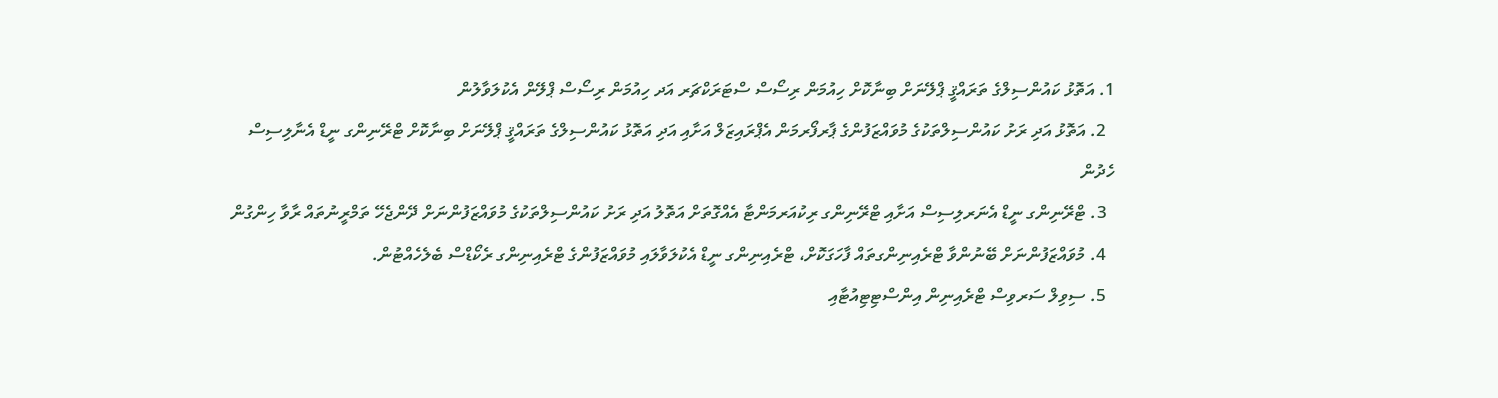1. އަތޮޅު ކައުންސިލްގެ ތަރައްޤީ ޕްލޭނަށް ބިނާކޮށް ހިއުމަން ރިސޯސް ސްޓަރަކްޗަރ އަދ ހިއުމަން ރިސޯސް ޕްލޭން އެކުލަވާލުން
  2. އަތޮޅު އަދި ރަށު ކައުންސިލްތަކުގެ މުވައްޒަފުންގެ ޕާރފޯރމަން އެޕްރައިޒަލް އަށާއި އަދި އަތޮޅު ކައުންސިލްގެ ތަރައްޤީ ޕްލޭނަށް ބިނާކޮށް ޓްރޭނިންގ ނީޑް އެނާލިސިސް ހެދުން
  3. ޓްރޭނިންގ ނީޑް އެނަރލިސިސް އަށާއި ޓްރޭނިންގ ރިކުއަރމަންޓާ އެއްގޮތަށް އަތޮލު އަދި ރަށު ކައުންސިލްތަކުގެ މުވައްޒަފުންނަށް ދޭންޖެހޭ ތަމްރީނުތައް ރާވާ ހިންގުން
  4. މުވައްޒަފުންނަށް ބޭނުންވާ ޓްރެއިނިންގތައް ފާހަގަކޮށް، ޓްރެއިނިންގ ނީޑް އެކުލަވާލައި މުވައްޒަފުންގެ ޓްރެއިނިންގ ރެކޯޑްސް ބެލެހެއްޓުން.
  5. ސިވިލް ސަރވިސް ޓްރެއިނިން އިންސްޓިޓިއުޓާއި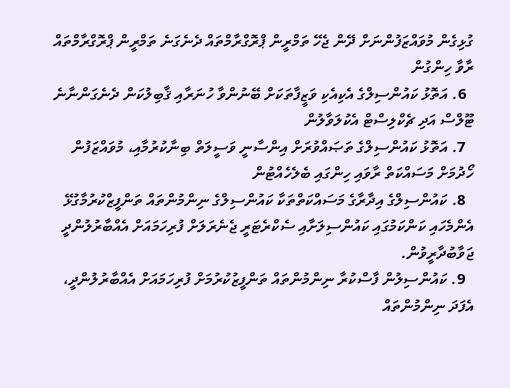ގުޅިގެން މުވައްޒަފުންނަށް ދޭން ޖެހޭ ތަމްރީން ޕްރޮގްރާމްތައް ދެނެގަނެ ތަމްރީން ޕްރޮގްރާމްތައް ރާވާ ހިންގުން
  6. އަތޮޅު ކައުންސިލްގެ އެކިއެކި ވަޒީފާތަކަށް ބޭނުންވާ ހުނަރާއި ޤާބިލުކަން ދެނެގަންނާނެ ޓޫލްސް އަދި ޗެކްލިސްޓް އެކުލަވާލުން
  7. އަތޮޅު ކައުންސިލްގެ ތަޞައްވުރަށް އިންސާނީ ވަސީލަތް ބިނާކުރުމާއި، މުވައްޒަފުން ހޯދުމަށް މަސައްކަތް ރާވައި ހިންގައި ބެލެހެއްޓުން
  8. ކައުންސިލްގެ އިދާރާގެ މަސައްކަތްތަކާ ކައުންސިލްގެ ނިންމުންތައް ތަންފީޒްކުރުމާގުޅޭ އެންމެހައި ކަންކަމުގައި ކައުންސިލަށާއި ސެކްރެޓަރީ ޖެނެރަލަށް ފުރިހަމައަށް އެއްބާރުލުންދީ ޖަވާބުދާރީވުން.
  9. ކައުންސިލުން ފާސްކުރާ ނިންމުންތައް ތަންފީޒުކުރުމަށް ފުރިހަމައަށް އެއްބާރުލުންދީ، އެފަދަ ނިންމުންތައް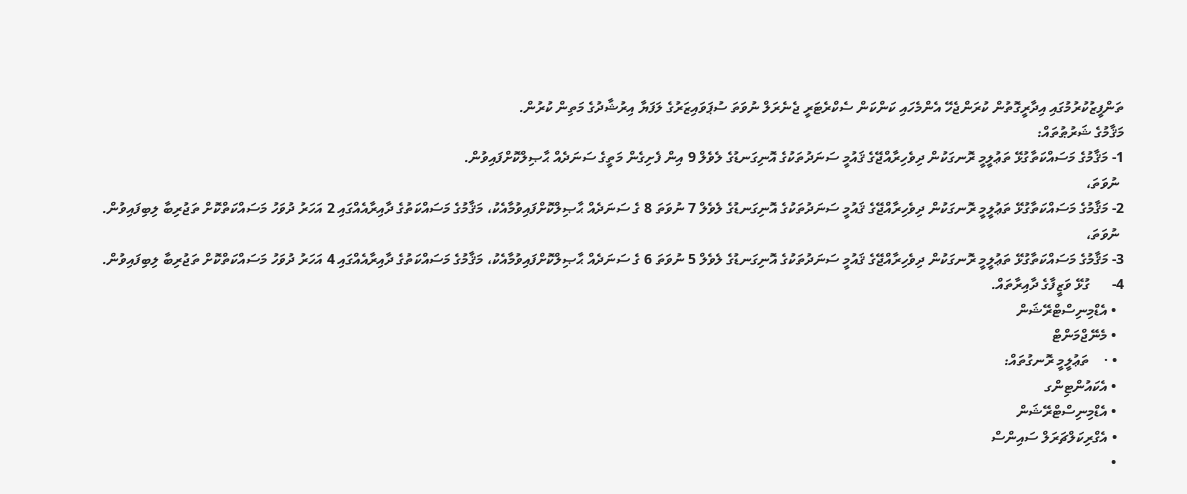ތަންފީޒުކުރުމުގައި އިދާރީގޮތުން ކުރަންޖެހޭ އެންމެހައި ކަންކަން ސެކްރެޓަރީ ޖެނެރަލް ނުވަތަ ސުޕަވައިޒަރުގެ ލަފަޔާ އިރުޝާދުގެ މަތިން ކުރުން.
މަޤާމުގެ ޝަރުޠުތައް:
1- މަޤާމުގެ މަސައްކަތާގުޅޭ ތަޢުލީމީ ރޮނގަކުން ދިވެހިރާއްޖޭގެ ޤައުމީ ސަނަދުތަކުގެ އޮނިގަނޑުގެ ލެވެލް 9 އިން ފެށިގެން މަތީގެ ސަނަދެއް ޙާޞިލްކޮށްފައިވުން.
 ނުވަތަ،
2- މަޤާމުގެ މަސައްކަތާގުޅޭ ތަޢުލީމީ ރޮނގަކުން ދިވެހިރާއްޖޭގެ ޤައުމީ ސަނަދުތަކުގެ އޮނިގަނޑުގެ ލެވެލް 7 ނުވަތަ 8 ގެ ސަނަދެއް ޙާޞިލްކޮށްފައިވުމާއެކު، މަޤާމުގެ މަސައްކަތުގެ ދާއިރާއެއްގައި 2 އަހަރު ދުވަހު މަސައްކަތްކޮށް ތަޖުރިބާ ލިބިފައިވުން.
 ނުވަތަ،
3- މަޤާމުގެ މަސައްކަތާގުޅޭ ތަޢުލީމީ ރޮނގަކުން ދިވެހިރާއްޖޭގެ ޤައުމީ ސަނަދުތަކުގެ އޮނިގަނޑުގެ ލެވެލް 5 ނުވަތަ 6 ގެ ސަނަދެއް ޙާޞިލްކޮށްފައިވުމާއެކު، މަޤާމުގެ މަސައްކަތުގެ ދާއިރާއެއްގައި 4 އަހަރު ދުވަހު މަސައްކަތްކޮށް ތަޖުރިބާ ލިބިފައިވުން.
4-      ގުޅޭ ވަޒީފާގެ ދާއިރާތައް.
  • އެޑްމިނިސްޓްރޭޝަން
  • މެނޭޖްމަންޓް
  • ·    ތަޢުލީމީ ރޮނގުތައް:
  • އެކައުންޓިންގ
  • އެޑްމިނިސްޓްރޭޝަން
  • އެގްރިކަލްޗަރަލް ސައިންސް
  •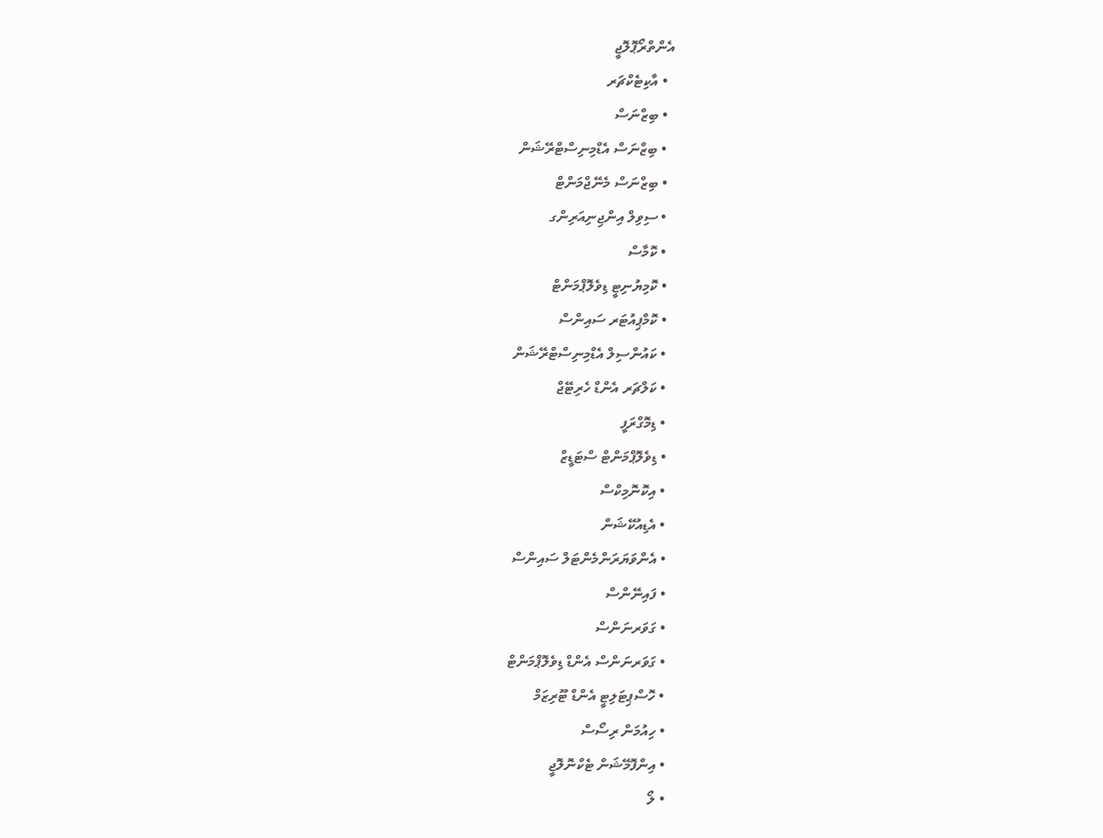އެންތްރޯޕޮލޮޖީ
  • އާކިޓެކްޗަރ
  • ބިޒްނަސް
  • ބިޒްނަސް އެޑްމިނިސްޓްރޭޝަން
  • ބިޒްނަސް މެނޭޖްމަންޓް
  • ސިވިލް އިންޖިނިއަރިންގ
  • ކޮމާސް
  • ކޮމިޔުނިޓީ ޑިވެލޮޕްމަންޓް
  • ކޮމްޕިއުޓަރ ސައިންސް
  • ކައުންސިލް އެޑްމިނިސްޓްރޭޝަން
  • ކަލްޗަރ އެންޑް ހެރިޓޭޖް
  • ޑިމޮގްރަފީ
  • ޑިވެލޮޕްމަންޓް ސްޓަޑީޒް
  • އިކޮނޮމިކްސް
  • އެޑިއުކޭޝަން
  • އެންވަޔަރަންމެންޓަލް ސައިންސް
  • ފައިނޭންސް
  • ގަވަރނަންސް
  • ގަވަރނަންސް އެންޑް ޑިވެލޮޕްމަންޓް
  • ހޮސްޕިޓަލިޓީ އެންޑް ޓޫރިޒަމް
  • ހިއުމަން ރިސޯސް
  • އިންފޮމޭޝަން ޓެކްނޮލޮޖީ
  • ލޯ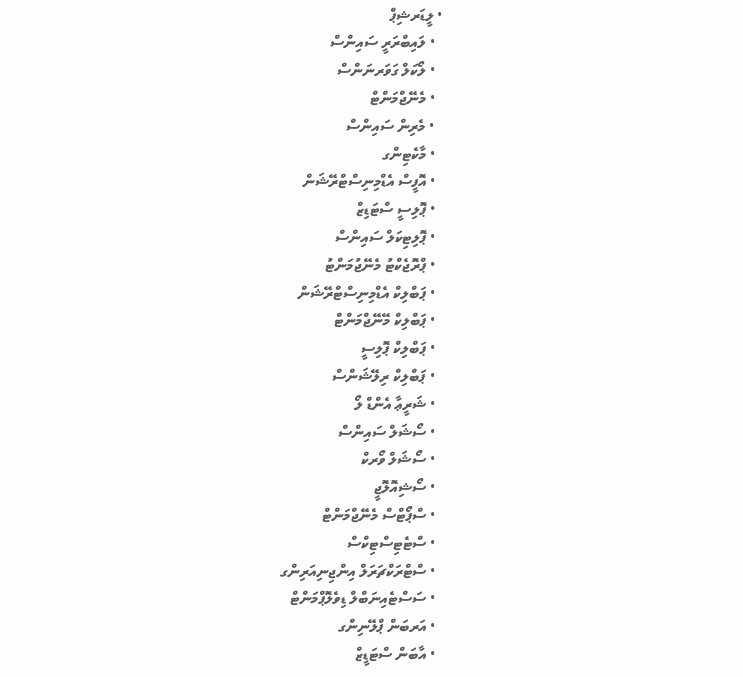• ލީޑަރޝިޕް
  • ލައިބްރަރީ ސައިންސް
  • ލޯކަލް ގަވަރނަންސް
  • މެނޭޖްމަންޓް
  • މެރިން ސައިންސް
  • މާކެޓިންގ
  • އޮފީސް އެޑްމިނިސްޓްރޭޝަން
  • ޕޮލިސީ ސްޓަޑިޒް
  • ޕޮލިޓިކަލް ސައިންސް
  • ޕްރޮޖެކްޓު މެނޭޖުމަންޓު
  • ޕަބްލިކް އެޑްމިނިސްޓްރޭޝަން
  • ޕަބްލިކް މޭނޭޖްމަންޓް
  • ޕަބްލިކް ޕޮލިސީ
  • ޕަބްލިކް ރިލޭޝަންސް
  • ޝަރީޢާ އެންޑް ލޯ
  • ސޯޝަލް ސައިންސް
  • ސޯޝަލް ވޯރކް
  • ސޯޝިއޮލޮޖީ
  • ސްޕޯޓްސް މެނޭޖްމަންޓް
  • ސްޓެޓިސްޓިކްސް
  • ސްޓްރަކްޗަރަލް އިންޖިނިއަރިންގ
  • ސަސްޓެއިނަބްލް ޑިވެލޮޕްމަންޓް
  • އަރބަން ޕްލޭނިންގ
  • އާބަން ސްޓަޑީޒް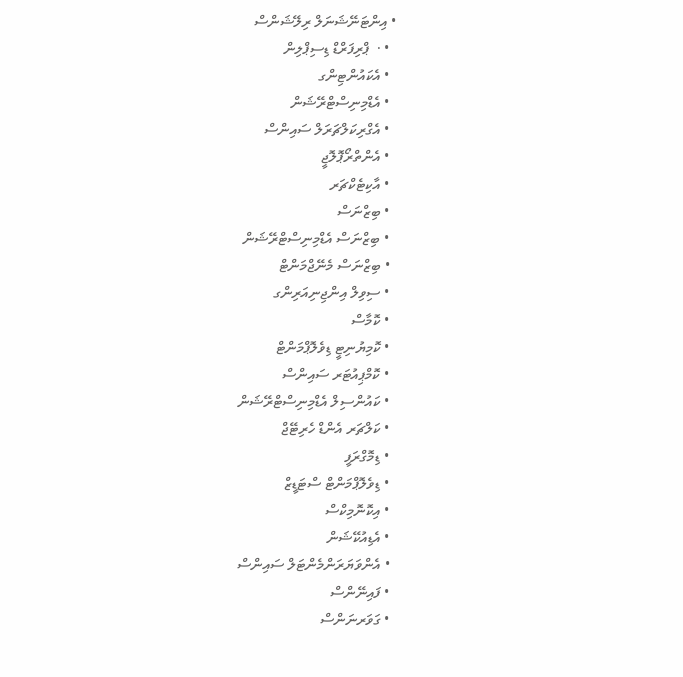• އިންޓަނޭޝަނަލް ރިލޭޝަންސް
  • ·  ޕްރިފަރްޑް ޑިސިޕްލިން
  • އެކައުންޓިންގ
  • އެޑްމިނިސްޓްރޭޝަން
  • އެގްރިކަލްޗަރަލް ސައިންސް
  • އެންތްރޯޕޮލޮޖީ
  • އާކިޓެކްޗަރ
  • ބިޒްނަސް
  • ބިޒްނަސް އެޑްމިނިސްޓްރޭޝަން
  • ބިޒްނަސް މެނޭޖްމަންޓް
  • ސިވިލް އިންޖިނިއަރިންގ
  • ކޮމާސް
  • ކޮމިޔުނިޓީ ޑިވެލޮޕްމަންޓް
  • ކޮމްޕިއުޓަރ ސައިންސް
  • ކައުންސިލް އެޑްމިނިސްޓްރޭޝަން
  • ކަލްޗަރ އެންޑް ހެރިޓޭޖް
  • ޑިމޮގްރަފީ
  • ޑިވެލޮޕްމަންޓް ސްޓަޑީޒް
  • އިކޮނޮމިކްސް
  • އެޑިއުކޭޝަން
  • އެންވަޔަރަންމެންޓަލް ސައިންސް
  • ފައިނޭންސް
  • ގަވަރނަންސް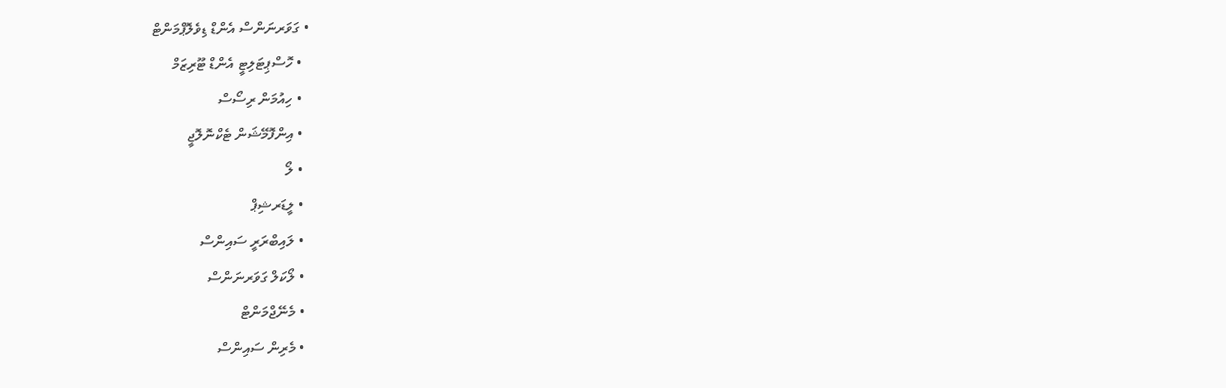• ގަވަރނަންސް އެންޑް ޑިވެލޮޕްމަންޓް
  • ހޮސްޕިޓަލިޓީ އެންޑް ޓޫރިޒަމް
  • ހިއުމަން ރިސޯސް
  • އިންފޮމޭޝަން ޓެކްނޮލޮޖީ
  • ލޯ
  • ލީޑަރޝިޕް
  • ލައިބްރަރީ ސައިންސް
  • ލޯކަލް ގަވަރނަންސް
  • މެނޭޖްމަންޓް
  • މެރިން ސައިންސް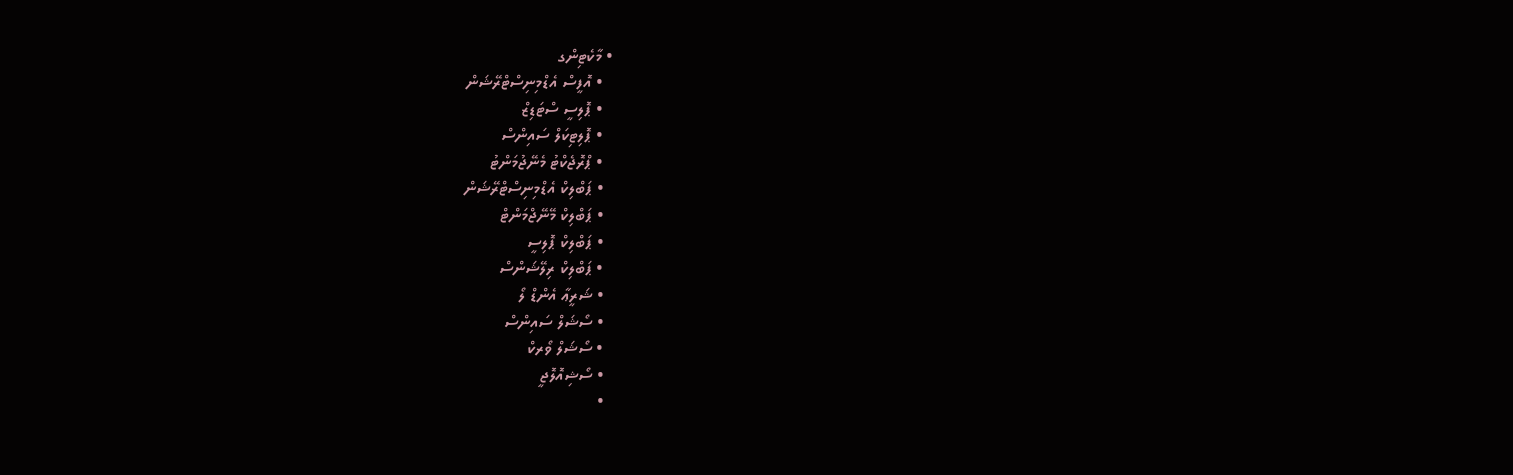• މާކެޓިންގ
  • އޮފީސް އެޑްމިނިސްޓްރޭޝަން
  • ޕޮލިސީ ސްޓަޑިޒް
  • ޕޮލިޓިކަލް ސައިންސް
  • ޕްރޮޖެކްޓު މެނޭޖުމަންޓު
  • ޕަބްލިކް އެޑްމިނިސްޓްރޭޝަން
  • ޕަބްލިކް މޭނޭޖްމަންޓް
  • ޕަބްލިކް ޕޮލިސީ
  • ޕަބްލިކް ރިލޭޝަންސް
  • ޝަރީޢާ އެންޑް ލޯ
  • ސޯޝަލް ސައިންސް
  • ސޯޝަލް ވޯރކް
  • ސޯޝިއޮލޮޖީ
  •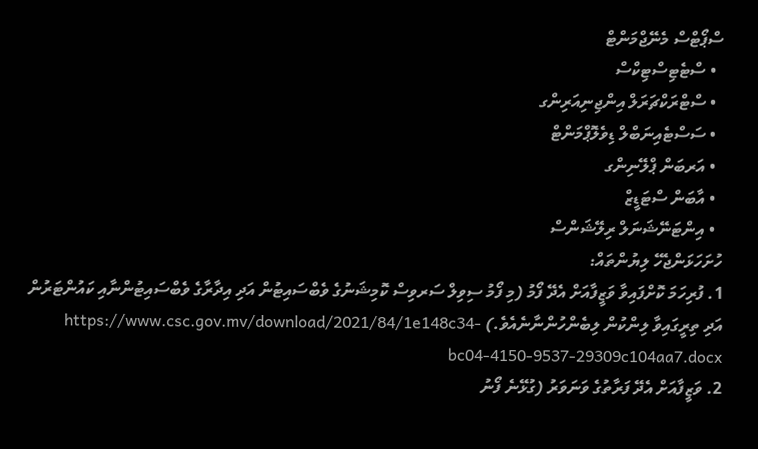ސްޕޯޓްސް މެނޭޖްމަންޓް
  • ސްޓެޓިސްޓިކްސް
  • ސްޓްރަކްޗަރަލް އިންޖިނިއަރިންގ
  • ސަސްޓެއިނަބްލް ޑިވެލޮޕްމަންޓް
  • އަރބަން ޕްލޭނިންގ
  • އާބަން ސްޓަޑީޒް
  • އިންޓަނޭޝަނަލް ރިލޭޝަންސް
ހުށަހަޅަންޖެހޭ ލިޔުންތައް:
1. ފުރިހަމަ ކޮށްފައިވާ ވަޒީފާއަށް އެދޭ ފޯމު (މި ފޯމު ސިވިލް ސަރވިސް ކޮމިޝަނުގެ ވެބްސައިޓުން އަދި އިދާރާގެ ވެބްސައިޓުންނާއި ކައުންޓަރުން އަދި ތިރީގައިވާ ލިންކުން ލިބެންހުންނާނެއެވެ.) https://www.csc.gov.mv/download/2021/84/1e148c34-bc04-4150-9537-29309c104aa7.docx
2. ވަޒީފާއަށް އެދޭ ފަރާތުގެ ވަނަވަރު (ގުޅޭނެ ފޯނު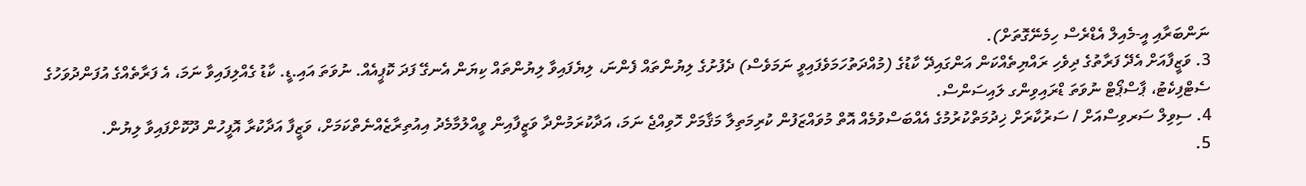ނަންބަރާއި އީ-މެއިލް އެޑްރެސް ހިމެނޭގޮތަށް).
3. ވަޒީފާއަށް އެދޭ ފަރާތުގެ ދިވެހި ރައްޔިތެއްކަން އަންގައިދޭ ކާޑުގެ (މުއްދަތުހަމަވެފައިވީ ނަމަވެސް) ދެފުށުގެ ލިޔުންތައް ފެންނަ، ލިޔެފައިވާ ލިޔުންތައް ކިޔަން އެނގޭ ފަދަ ކޮޕީއެއް. ނުވަތަ އައި.ޑީ. ކާޑު ގެއްލިފައިވާ ނަމަ، އެ ފަރާތެއްގެ އުފަންދުވަހުގެ ސެޓްފިކެޓު، ޕާސްޕޯޓް ނުވަތަ ޑްރައިވިންގ ލައިސަންސް.
4. ސިވިލް ސަރވިސްއަށް / ސަރުކާރަށް ޚިދުމަތްކުރުމުގެ އެއްބަސްވުމެއް އޮތް މުވައްޒަފުން ކުރިމަތިލާ މަޤާމަށް ހޮވިއްޖެ ނަމަ، އަދާކުރަމުންދާ ވަޒީފާއިން ވީއްލުމާމެދު އިއުތިރާޒެއްނެތްކަމަށް، ވަޒީފާ އަދާކުރާ އޮފީހުން ދޫކޮށްފައިވާ ލިޔުން.
5.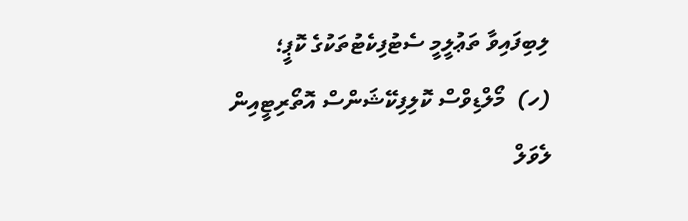ލިބިފައިވާ ތަޢުލީމީ ސެޓުފިކެޓުތަކުގެ ކޮޕީ؛
(ހ)  މޯލްޑިވްސް ކޮލިފިކޭޝަންސް އޮތޯރިޓީއިން ލެވަލް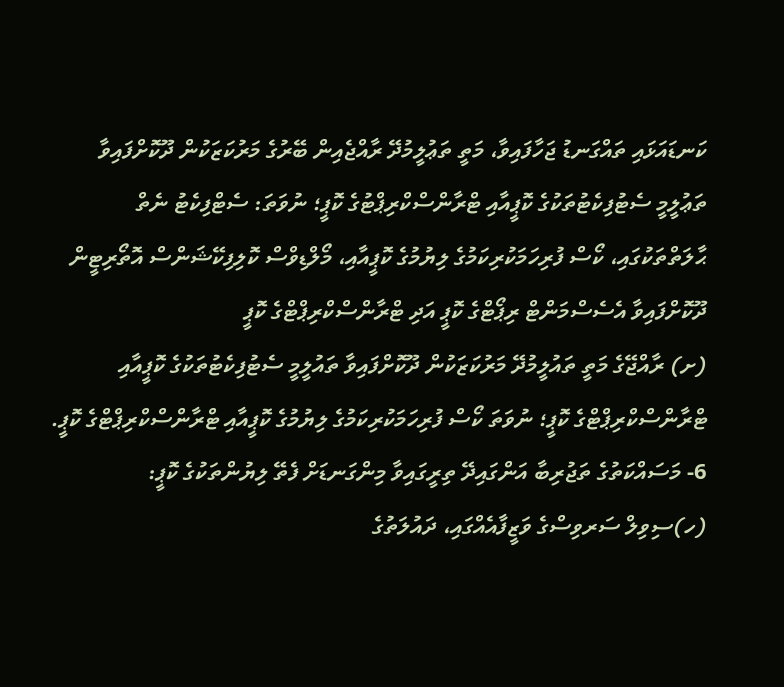ކަނޑައަޅައި ތައްގަނޑު ޖަހާފައިވާ، މަތީ ތަޢުލީމުދޭ ރާއްޖެއިން ބޭރުގެ މަރުކަޒަކުން ދޫކޮށްފައިވާ ތަޢުލީމީ ސެޓުފިކެޓުތަކުގެ ކޮޕީއާއި ޓްރާންސްކްރިޕްޓުގެ ކޮޕީ؛ ނުވަތަ: ސެޓްފިކެޓު ނެތް ޙާލަތްތަކުގައި، ކޯސް ފުރިހަމަކުރިކަމުގެ ލިޔުމުގެ ކޮޕީއާއި، މޯލްޑިވްސް ކޮލިފިކޭޝަންސް އޮތޯރިޓީން ދޫކޮށްފައިވާ އެސެސްމަންޓް ރިޕޯޓްގެ ކޮޕީ އަދި ޓްރާންސްކްރިޕްޓްގެ ކޮޕީ
(ށ) ރާއްޖޭގެ މަތީ ތައުލީމުދޭ މަރުކަޒަކުން ދޫކޮށްފައިވާ ތައުލީމީ ސެޓުފިކެޓުތަކުގެ ކޮޕީއާއި ޓްރާންސްކްރިޕްޓްގެ ކޮޕީ؛ ނުވަތަ ކޯސް ފުރިހަމަކުރިކަމުގެ ލިޔުމުގެ ކޮޕީއާއި ޓްރާންސްކްރިޕްޓްގެ ކޮޕީ.
6- މަސައްކަތުގެ ތަޖުރިބާ އަންގައިދޭ ތިރީގައިވާ މިންގަނޑަށް ފެތޭ ލިޔުންތަކުގެ ކޮޕީ:
(ހ)ސިވިލް ސަރވިސްގެ ވަޒީފާއެއްގައި، ދައުލަތުގެ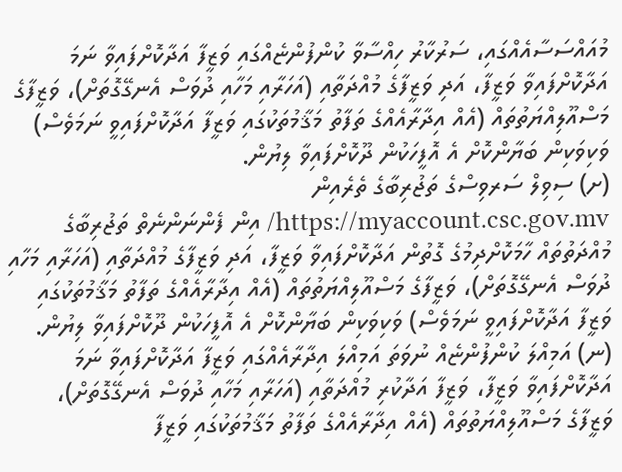މުއައްސަސާއެއްގައި، ސަރުކާރު ހިއްސާވާ ކުންފުންޏެއްގައި ވަޒީފާ އަދާކޮށްފައިވާ ނަމަ އަދާކޮށްފައިވާ ވަޒީފާ، އަދި ވަޒީފާގެ މުއްދަތާއި (އަހަރާއި މަހާއި ދުވަސް އެނގޭގޮތަށް)، ވަޒީފާގެ މަސްއޫލިއްޔަތުތައް (އެއް އިދާރާއެއްގެ ތަފާތު މަޤާމުތަކުގައި ވަޒީފާ އަދާކޮށްފައިވީ ނަމަވެސް) ވަކިވަކިން ބަޔާންކޮށް އެ އޮފީހަކުން ދޫކޮށްފައިވާ ލިޔުން.
(ށ) ސިވިލް ސަރވިސްގެ ތަޖުރިބާގެ ތެރެއިން https://myaccount.csc.gov.mv/ އިން ފެންނަންނެތް ތަޖުރިބާގެ މުއްދަތުތައް ހާމަކޮށްދިމުގެ ގޮތުން އަދާކޮށްފައިވާ ވަޒީފާ، އަދި ވަޒީފާގެ މުއްދަތާއި (އަހަރާއި މަހާއި ދުވަސް އެނގޭގޮތަށް)، ވަޒީފާގެ މަސްއޫލިއްޔަތުތައް (އެއް އިދާރާއެއްގެ ތަފާތު މަޤާމުތަކުގައި ވަޒީފާ އަދާކޮށްފައިވީ ނަމަވެސް) ވަކިވަކިން ބަޔާންކޮށް އެ އޮފީހަކުން ދޫކޮށްފައިވާ ލިޔުން.
(ނ) އަމިއްލަ ކުންފުންޏެއް ނުވަތަ އަމިއްލަ އިދާރާއެއްގައި ވަޒީފާ އަދާކޮށްފައިވާ ނަމަ އަދާކޮށްފައިވާ ވަޒީފާ، ވަޒީފާ އަދާކުރި މުއްދަތާއި (އަހަރާއި މަހާއި ދުވަސް އެނގޭގޮތަށް)، ވަޒީފާގެ މަސްއޫލިއްޔަތުތައް (އެއް އިދާރާއެއްގެ ތަފާތު މަޤާމުތަކުގައި ވަޒީފާ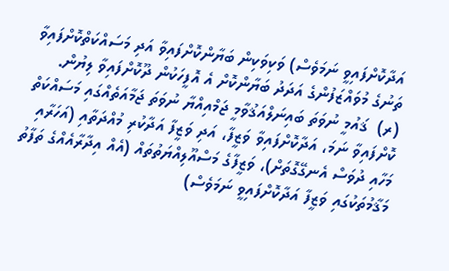އަދާކޮށްފައިވީ ނަމަވެސް) ވަކިވަކިން ބަޔާންކޮށްފައިވާ އަދި މަސައްކަތްކޮށްފައިވާ ތަނުގެ މުވައްޒަފުންގެ އަދަދު ބަޔާންކޮށް އެ އޮފީހަކުން ދޫކޮށްފައިވާ ލިޔުން.
(ރ)  ޤައުމީ ނުވަތަ ބައިނަލްއަޤުވާމީ ޖަމްއިއްޔާ ނުވަތަ ޖަމާއަތެއްގައި މަސައްކަތް ކޮށްފައިވާ ނަމަ، އަދާކޮށްފައިވާ ވަޒީފާ، އަދި ވަޒީފާ އަދާކުރި މުއްދަތާއި (އަހަރާއި މަހާއި ދުވަސް އެނގޭގޮތަށް)، ވަޒީފާގެ މަސްއޫލިއްޔަތުތައް (އެއް އިދާރާއެއްގެ ތަފާތު މަޤާމުތަކުގައި ވަޒީފާ އަދާކޮށްފައިވީ ނަމަވެސް)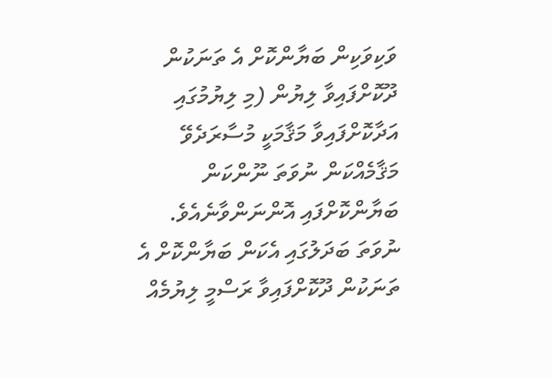ވަކިވަކިން ބަޔާންކޮށް އެ ތަނަކުން ދޫކޮށްފައިވާ ލިޔުން (މި ލިޔުމުގައި އަދާކޮށްފައިވާ މަޤާމަކީ މުސާރަދެވޭ މަޤާމެއްކަން ނުވަތަ ނޫންކަން ބަޔާންކޮށްފައި އޮންނަންވާނެއެވެ. ނުވަތަ ބަދަލުގައި އެކަން ބަޔާންކޮށް އެ ތަނަކުން ދޫކޮށްފައިވާ ރަސްމީ ލިޔުމެއް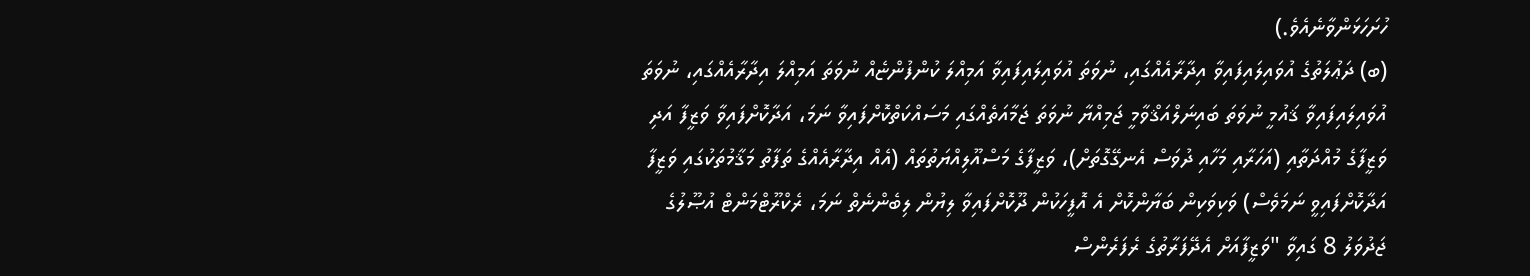ހުށަހަޅަންވާނެއެވެ.)
(ބ) ދަޢުލަތުގެ އުވައިލައިފައިވާ އިދާރާއެއްގައި، ނުވަތަ އުވައިލައިފައިވާ އަމިއްލަ ކުންފުންޏެއް ނުވަތަ އަމިއްލަ އިދާރާއެއްގައި، ނުވަތަ އުވައިލައިފައިވާ ޤައުމީ ނުވަތަ ބައިނަލްއަޤްވާމީ ޖަމިއްޔާ ނުވަތަ ޖަމާއަތެއްގައި މަސައްކަތްކޮށްފައިވާ ނަމަ، އަދާކޮށްފައިވާ ވަޒީފާ އަދި ވަޒީފާގެ މުއްދަތާއި (އަހަރާއި މަހާއި ދުވަސް އެނގޭގޮތަށް)، ވަޒީފާގެ މަސްއޫލިއްޔަތުތައް (އެއް އިދާރާއެއްގެ ތަފާތު މަޤާމުތަކުގައި ވަޒީފާ އަދާކޮށްފައިވީ ނަމަވެސް) ވަކިވަކިން ބަޔާންކޮށް އެ އޮފީހަކުން ދޫކޮށްފައިވާ ލިޔުން ލިބެންނެތް ނަމަ، ރެކްރޫޓްމަންޓް އުޞޫލުގެ ޖަދުވަލު 8 ގައިވާ "ވަޒީފާއަށް އެދޭފަރާތުގެ ރެފަރެންސް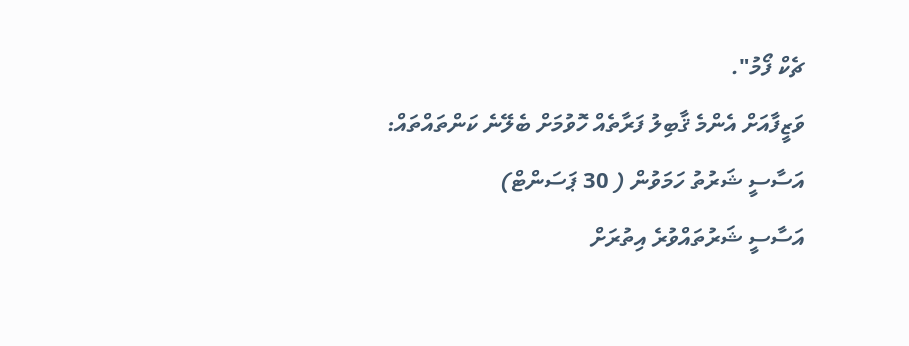ޗެކް ފޯމު".
ވަޒީފާއަށް އެންމެ ޤާބިލު ފަރާތެއް ހޮވުމަށް ބެލޭނެ ކަންތައްތައް:
އަސާސީ ޝަރުތު ހަމަވުން ( 30 ޕަސަންޓް)
އަސާސީ ޝަރުތައްވުރެ އިތުރަށް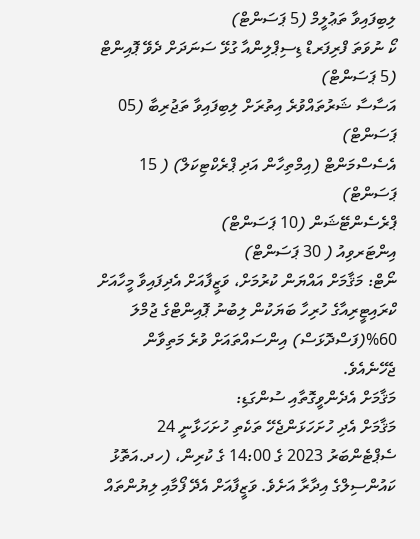ލިބިފައިވާ ތަޢުލީމް (5 ޕަސަންޓް)
ކޯ ނުވަތަ ފްރިފަރޑް ޑިސިޕްލިންއާ ގުޅޭ ސަނަދަށް ދެވޭ ޕޮއިންޓް (5 ޕަސަންޓް)
އަސާސާ ޝަރުތައްވުރެ އިތުރަށް ލިބިފައިވާ ތަޖުރިބާ (05 ޕަސަންޓް)
އެސެސްމަންޓް (އިމްތިހާން އަދި ޕްރެކްޓިކަލް) ( 15 ޕަސަންޓް)
ޕްރެސެންޓޭޝަން (10 ޕަސަންޓް)
އިންޓަރވިއު ( 30 ޕަސަންޓް)
ނޯޓް: މަޤާމަށް އައްޔަން ކުރުމަށް، ވަޒީފާއަށް އެދިފައިވާ މީހާއަށް ކްރައިޓީރިއާގެ ހުރިހާ ބަޔަކުން ލިބުނު ޕޮއިންޓްގެ ޖުމްލަ 60%(ފަސްދޮޅަސް) އިންސައްތައަށް ވުރެ މަތިވާން ޖެހޭނެއެވެ.
މަޤާމަށް އެދެންވީގޮތާއި ސުންގަޑި:
މަޤާމަށް އެދި ހުށަހަޅަންޖެހޭ ތަކެތި ހުށަހަޅާނީ 24 ސެޕްޓެންބަރު 2023 ގެ 14:00 ގެ ކުރިން، (ހދ.އަތޮޅު ކައުންސިލްގެ އިދާރާ އަށެވެ. ވަޒީފާއަށް އެދޭ ފޯމާއި ލިޔުންތައް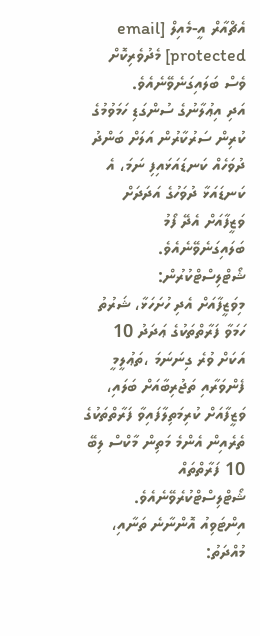އެޗްއާރް އީ-މެއިލް [email protected] މެދުވެރިކޮށް ވެސް ބަލައިގަނެވޭނެއެވެ.
އަދި އިޢުލާނުގެ ސުންގަޑި ހަމަވުމުގެ ކުރިން ސަރުކާރުން އަލަށް ބަންދު ދުވަހެއް ކަނޑައަޅައިފި ނަމަ، އެ ކަނޑައަޅާ ދުވަހުގެ އަދަދަށް ވަޒީފާއަށް އެދޭ ފޯމު ބަލައިގަނެވޭނެއެވެ.
ޝޯޓްލިސްޓްކުރުން:
މިވަޒީފާއަށް އެދި ހުށަހަޅާ، ޝަރުތު ހަމަވާ ފަރާތްތަކުގެ ޢަދަދު 10 އަކަށް ވުރެ ގިނަނަމަ ،ތަޢުލީމީ ފެންވަރާއި ތަޖުރިބާއަށް ބަލައި، ވަޒީފާއަށް ކުރިމަތިލާފައިވާ ފަރާތްތަކުގެ ތެރެއިން އެންމެ މަތިން މާކްސް ލިބޭ 10 ފަރާތްތައް ޝޯޓްލިސްޓްކުރެވޭނެއެވެ.
އިންޓަވިއު އޮންނާނެ ތަނާއި، މުއްދަތު: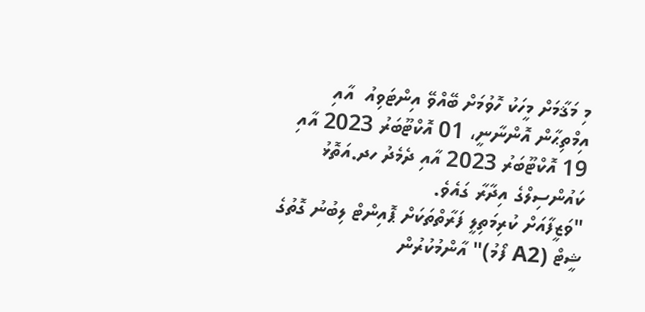މި މަޤާމަށް މީހަކު ހޮވުމަށް ބޭއްވޭ އިންޓަވިއު  އާއި އިމްތިޙާން އޮންނާނީ، 01 އޮކްޓޫބަރު 2023 އާއި 19 އޮކްޓޫބަރު 2023 އާއި ދެމެދު ހދ.އަތޮޅު ކައުންސިލްގެ އިދާރާ ގައެވެ.
"ވަޒީފާއަށް ކުރިމަތިލީ ފަރާތްތަކަށް ޕޮއިންޓް ލިބުނު ގޮތުގެ ޝީޓް (A2 ފޯމު)" އާންމުކުރުން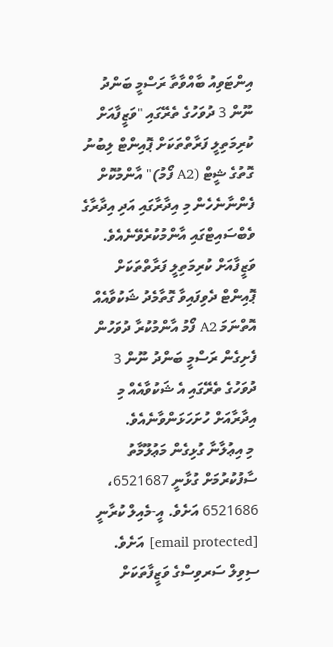އިންޓަވިއު ބާއްވާތާ ރަސްމީ ބަންދު ނޫން 3 ދުވަހުގެ ތެރޭގައި "ވަޒީފާއަށް ކުރިމަތިލީ ފަރާތްތަކަށް ޕޮއިންޓް ލިބުނު ގޮތުގެ ޝީޓް (A2 ފޯމު)" އާންމުކޮށް ފެންނާނެހެން މި އިދާރާގައި އަދި އިދާރާގެ ވެބްސައިޓްގައި އާންމުކުރެވޭނެއެވެ. ވަޒީފާއަށް ކުރިމަތިލީ ފަރާތްތަކަށް ޕޮއިންޓް ދެވިފައިވާ ގޮތާމެދު ޝަކުވާއެއް އޮތްނަމަ A2 ފޯމު އާންމުކުރާ ދުވަހުން ފެށިގެން ރަސްމީ ބަންދު ނޫން 3 ދުވަހުގެ ތެރޭގައި އެ ޝަކުވާއެއް މި އިދާރާއަށް ހުށަހަޅަންވާނެއެވެ.
 މި އިޢުލާނާ ގުޅިގެން މަޢުލޫމާތު ސާފުކުރުމަށް ގުޅާނީ 6521687، 6521686 އަށެވެ. އީ-މެއިލް ކުރާނީ [email protected] އަށެވެ.
ސިވިލް ސަރވިސްގެ ވަޒީފާތަކަށް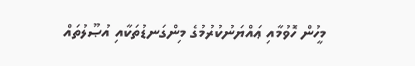މީހުން ހޮވުމާއި ޢައްޔަނުކުރުމުގެ މިންގަނޑުތަކާއި އުޞޫލުތައް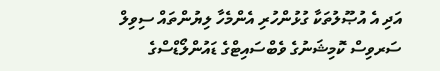އަދި އެ އުޞޫލުތަކާ ގުޅުންހުރި އެންމެހާ ލިޔުންތައް ސިވިލް ސަރވިސް ކޮމިޝަނުގެ ވެބްސައިޓްގެ ޑައުންލޯޑްސްގެ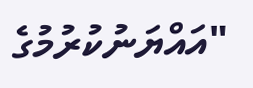"އައްޔަނުކުރުމުގެ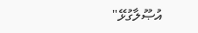އުޞޫލާގުޅޭ"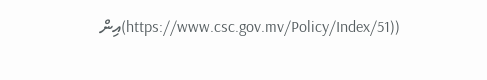((https://www.csc.gov.mv/Policy/Index/51)އިން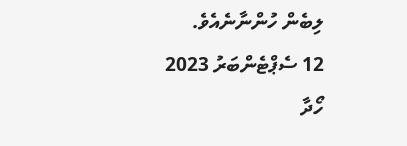ލިބެން ހުންނާނެއެވެ.
12 ސެޕްޓެންބަރު 2023
ހޯދާ